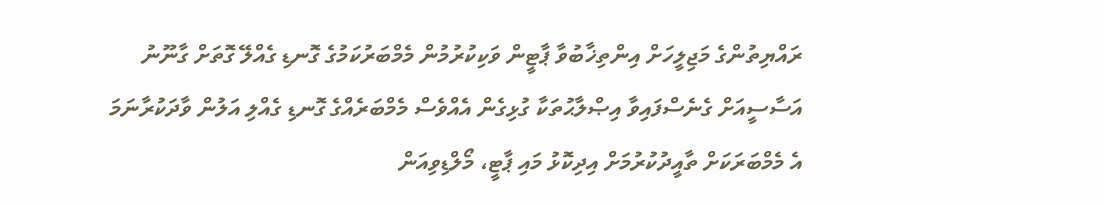ރައްޔިތުންގެ މަޖިލީހަށް އިންތިޚާބުވާ ޕާޓީން ވަކިކުރުމުން މެމްބަރުކަމުގެ ގޮނޑި ގެއްލޭ ގޮތަށް ގާނޫނު އަސާސީއަށް ގެނެސްފައިވާ އިޞްލާޙުތަކާ ގުޅިގެން އެއްވެސް މެމްބަރެއްގެ ގޮނޑި ގެއްލި އަލުން ވާދަކުރާނަމަ އެ މެމްބަރަކަށް ތާއީދުކުރުމަށް އިދިކޮޅު މައި ޕާޓީ، މޯލްޑިވިއަން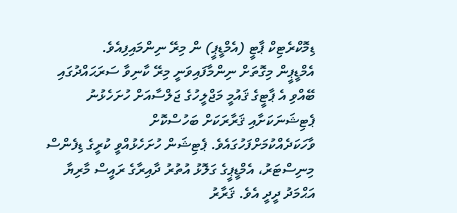ޑިމޮކްރެޓިކް ޕާޓީ (އެމްޑީޕީ) ން މިރޭ ނިންމައިފިއެވެ.
އެމްޑީޕީން މިގޮތަށް ނިންމާފައިވަނީ މިރޭ ކާނިވާ ސަރަޙައްދުގައި ބޭއްވި އެ ޕާޓީގެ ޤައުމީ މަޖްލީހުގެ ޖަލްސާއަށް ހުށަހެޅުނު ޕެޓިޝަނަކަށާއި ޤަރާރަކަށް ބަހުސްކޮށް ވާހަކަދެއްކުމަށްފަހުގައެވެ. ޕެޓިޝަން ހުށަހެޅުއްވީ ކުރީގެ ޑިފެންސް މިނިސްޓަރު، އެމްޑީޕީގެ ގަލޮޅު އުތުރު ދާއިރާގެ ރައީސް މާރިޔާ އަޙްމަދު ދީދީ އެވެ. ޤަރާރު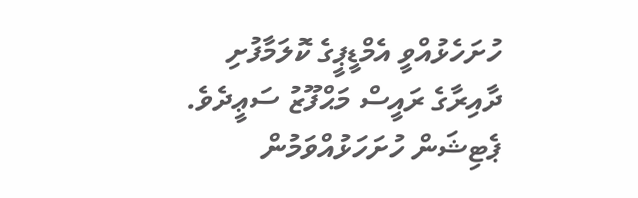ހުށަހެޅުއްވީ އެމްޑީޕީގެ ކޮލަމާފުށި ދާއިރާގެ ރައީސް މަޙްފޫޒު ސަޢީދެވެ.
ޕެޓިޝަން ހުށަހަޅުއްވަމުން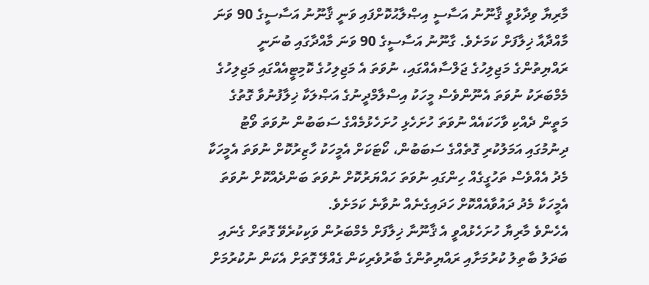މާރިޔާ ވިދާޅުވީ ޤާނޫނު އަސާސީ އިޞްލާޙުކޮށްފައި ވަނީ ޤާނޫނު އަސާސީގެ 90 ވަނަ މާއްދާއާ ޚިލާފަށް ކަމަށެވެ. ގާނޫނު އަސާސީގެ 90 ވަނަ މާއްދާގައި ބުނަނީ ރައްޔިތުންގެ މަޖިލިހުގެ ޖަލްސާއެއްގައި، ނުވަތަ އެ މަޖިލިހުގެ ކޮމިޓީއެއްގައި މަޖިލިހުގެ މެމްބަރަކު ނުވަތަ އެނޫންވެސް މީހަކު އިސްލާމްދީނުގެ އަޞްލަކާ ޚިލާފުނުވާ ގޮތުގެ މަތީން ދެއްކި ވާހަކައެއް ނުވަތަ ހުށަހެޅި ހުށަހެޅުމެއްގެ ސަބަބުން ނުވަތަ ވޯޓު ދިނުމުގައި އަމަލުކުރި ގޮތެއްގެ ސަބަބުން، ކޯޓަކަށް އެމީހަކު ހާޒިރުކޮށް ނުވަތަ އެމީހަކާ މެދު އެއްވެސް ތަހުގީގެއް ހިންގައި ނުވަތަ ހައްޔަރުކޮށް ނުވަތަ ބަންދެއްކޮށް ނުވަތަ އެމީހަކާ މެދު ދައުވާއެއްކޮށް ހަދައިގެނެއް ނުވާނެ ކަމަށެވެ.
އެހެންވެ މާރިޔާ ހުށަހެޅުއްވީ އެ ޤާނޫނާ ޚިލާފަށް މެމްބަރުން ވަކިކުރެވޭ ގޮތަށް ގެނައި ބަދަލު ބާތިލު ކުރުމަށާއި ރައްޔިތުންގެ ބާރުވެރިކަން ގެއްލޭ ގޮތަށް އެކަން ނުކުރުމަށް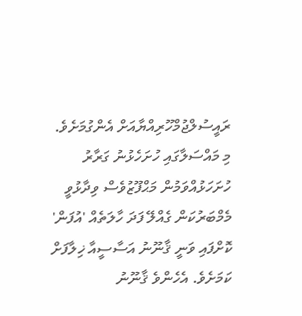ރައީސުލްޖުމްހޫރިއްޔާއަށް އެންގުމަށެވެ.
މި މައްސަލާގައި ހުށަހެޅުނު ގަރާރު ހުށަހަޅުއްވަމުން މަޙްފޫޒުވެސް ވިދާޅުވީ މެމްބަރުކަން ގެއްލޭ ފަދަ ހާލަތެއް 'އުފަން' ކޮށްފައި ވަނީ ޤާނޫނު އަސާސީއާ ޚިލާފަށް ކަމަށެވެ. އެހެންވެ ޤާނޫނު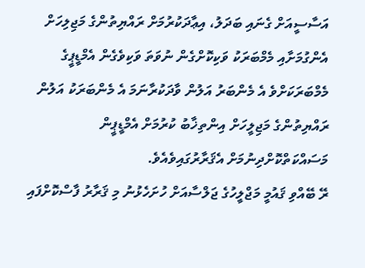އަސާސީއަށް ގެނައި ބަދަލު، އިޢާދަކުރުމަށް ރައްޔިތުންގެ މަޖިލިހަށް އެންގުމަށާއި މެމްބަރަކު ވަކިކޮށްގެން ނުވަތަ ވަކިވެގެން އެމްޑީޕީގެ މެމްބަރަކަށްވެ އެ މެންބަރު އަލުން ވާދަކުރާނަމަ އެ މެންބަރަކު އަލުން ރައްޔިތުންގެ މަޖިލީހަށް އިންތިޚާބު ކުރުމަށް އެމްޑީޕީން މަސައްކަތްކޮށްދިނުމަށް އެޤަރާރުގައިވެއެވެ.
ރޭ ބޭއްވި ޤައުމީ މަޖްލީހުގެ ޖަލްސާއަށް ހުށަހެޅުނު މި ޤަރާރު ފާސްކޮށްފައި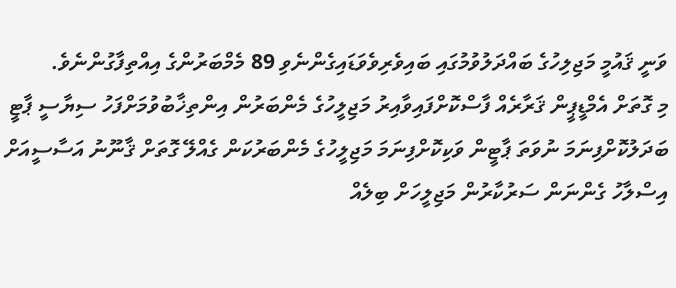ވަނީ ޤައުމީ މަޖިލިހުގެ ބައްދަލުވުމުގައި ބައިވެރިވެވަޑައިގެންނެވި 89 މެމްބަރުންގެ އިއްތިފާގުންނެވެ.
މި ގޮތަށް އެމްޑީޕީން ޤަރާރެއް ފާސްކޮށްފައިވާއިރު މަޖިލީހުގެ މެންބަރުން އިންތިޚާބުވުމަށްފަހު ސިޔާސީ ޕާޓީ ބަދަލުކޮށްފިނަމަ ނުވަތަ ޕާޓީން ވަކިކޮށްފިނަމަ މަޖިލީހުގެ މެންބަރުކަން ގެއްލޭ ގޮތަށް ޤާނޫނު އަސާސީއަށް އިސްލާހު ގެންނަން ސަރުކާރުން މަޖިލީހަށް ބިލެއް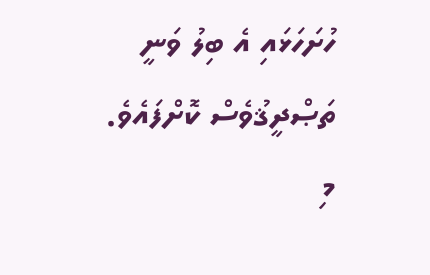ހުށަހަޅައި އެ ބިލު ވަނީ ތަޞްދީޤުވެސް ކޮށްފައެވެ.
މި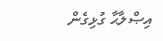އިޞްލާޙާ ގުޅިގެން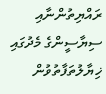ރައްޔިތުންނާއި ސިޔާސީންގެ މެދުގައި ޚިޔާލުތަފާތުވުން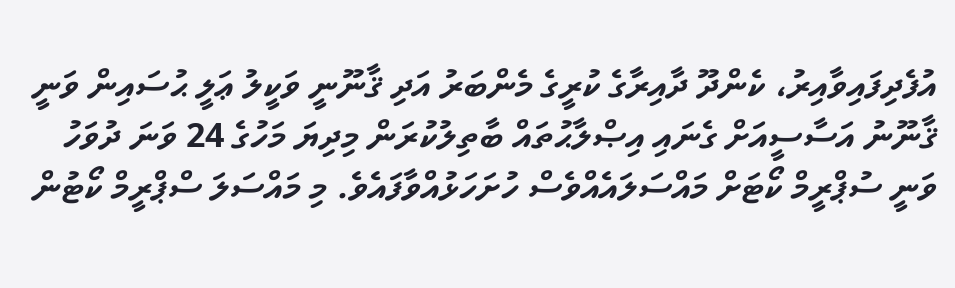އުފެދިފައިވާއިރު، ކެންދޫ ދާއިރާގެ ކުރީގެ މެންބަރު އަދި ޤާނޫނީ ވަކީލު ޢަލީ ޙުސައިން ވަނީ ޤާނޫނު އަސާސީއަށް ގެނައި އިޞްލާޙުތައް ބާތިލުކުރަން މިދިޔަ މަހުގެ 24 ވަނަ ދުވަހު ވަނީ ސުޕްރީމް ކޯޓަށް މައްސަލައެއްވެސް ހުށަހަޅުއްވާފައެވެ. މި މައްސަލަ ސްޕްރީމް ކޯޓުން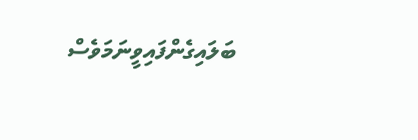ބަލައިގެންފައިވީނަމަވެސް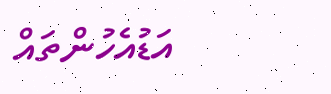އަޑުއެހުންތައް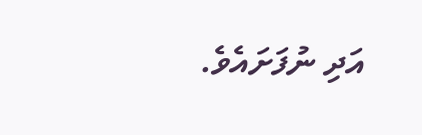އަދި ނުފަށައެވެ.